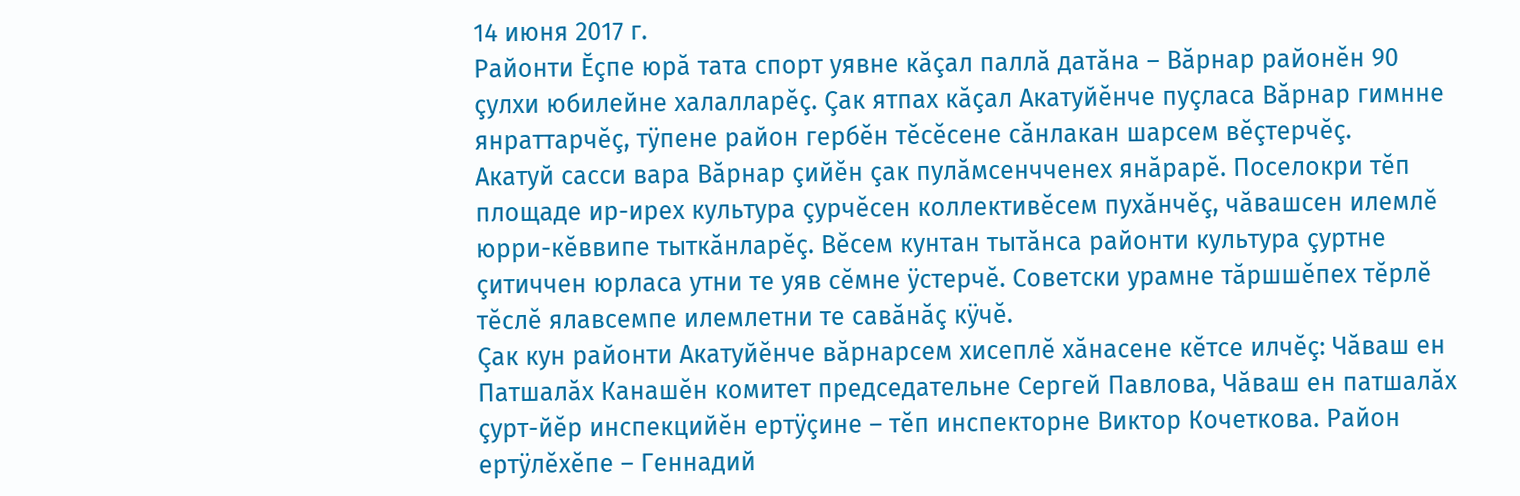14 июня 2017 г.
Районти Ĕçпе юрă тата спорт уявне кăçал паллă датăна – Вăрнар районĕн 90 çулхи юбилейне халалларĕç. Çак ятпах кăçал Акатуйĕнче пуçласа Вăрнар гимнне янраттарчĕç, тÿпене район гербĕн тĕсĕсене сăнлакан шарсем вĕçтерчĕç.
Акатуй сасси вара Вăрнар çийĕн çак пулăмсенчченех янăрарĕ. Поселокри тĕп площаде ир-ирех культура çурчĕсен коллективĕсем пухăнчĕç, чăвашсен илемлĕ юрри-кĕввипе тыткăнларĕç. Вĕсем кунтан тытăнса районти культура çуртне çитиччен юрласа утни те уяв сĕмне ÿстерчĕ. Советски урамне тăршшĕпех тĕрлĕ тĕслĕ ялавсемпе илемлетни те савăнăç кÿчĕ.
Çак кун районти Акатуйĕнче вăрнарсем хисеплĕ хăнасене кĕтсе илчĕç: Чăваш ен Патшалăх Канашĕн комитет председательне Сергей Павлова, Чăваш ен патшалăх çурт-йĕр инспекцийĕн ертÿçине – тĕп инспекторне Виктор Кочеткова. Район ертÿлĕхĕпе – Геннадий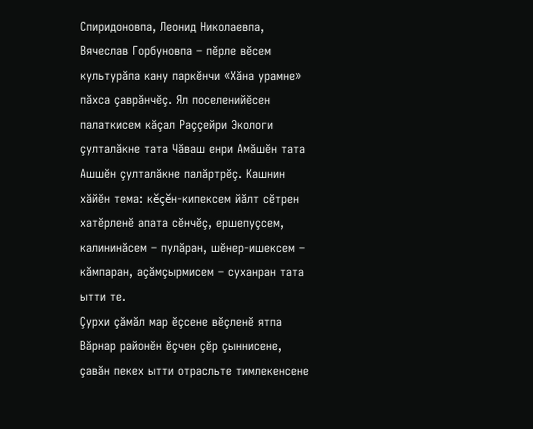Спиридоновпа, Леонид Николаевпа, Вячеслав Горбуновпа – пĕрле вĕсем культурăпа кану паркĕнчи «Хăна урамне» пăхса çаврăнчĕç. Ял поселенийĕсен палаткисем кăçал Раççейри Экологи çулталăкне тата Чăваш енри Амăшĕн тата Ашшĕн çулталăкне палăртрĕç. Кашнин хăйĕн тема: кĕçĕн-кипексем йăлт сĕтрен хатĕрленĕ апата сĕнчĕç, ершепуçсем, калининăсем – пулăран, шĕнер-ишексем – кăмпаран, аçăмçырмисем – суханран тата ытти те.
Çурхи çăмăл мар ĕçсене вĕçленĕ ятпа Вăрнар районĕн ĕçчен çĕр çыннисене, çавăн пекех ытти отрасльте тимлекенсене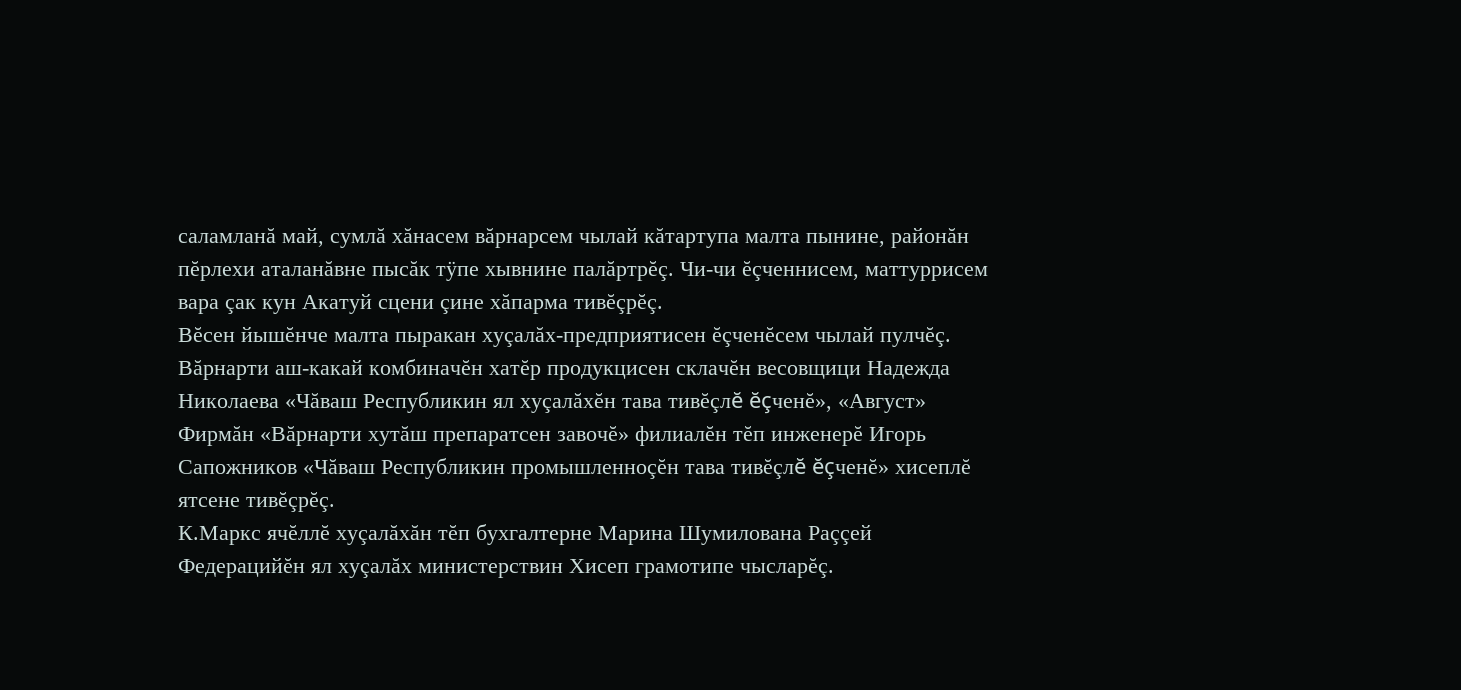саламланă май, сумлă хăнасем вăрнарсем чылай кăтартупа малта пынине, районăн пĕрлехи аталанăвне пысăк тÿпе хывнине палăртрĕç. Чи-чи ĕçченнисем, маттуррисем вара çак кун Акатуй сцени çине хăпарма тивĕçрĕç.
Вĕсен йышĕнче малта пыракан хуçалăх-предприятисен ĕçченĕсем чылай пулчĕç. Вăрнарти аш-какай комбиначĕн хатĕр продукцисен склачĕн весовщици Надежда Николаева «Чăваш Республикин ял хуçалăхĕн тава тивĕçлĕ ĕçченĕ», «Август» Фирмăн «Вăрнарти хутăш препаратсен завочĕ» филиалĕн тĕп инженерĕ Игорь Сапожников «Чăваш Республикин промышленноçĕн тава тивĕçлĕ ĕçченĕ» хисеплĕ ятсене тивĕçрĕç.
К.Маркс ячĕллĕ хуçалăхăн тĕп бухгалтерне Марина Шумилована Раççей Федерацийĕн ял хуçалăх министерствин Хисеп грамотипе чысларĕç.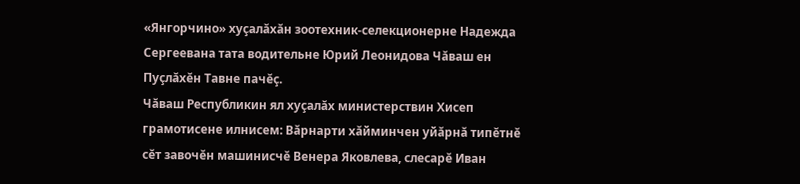«Янгорчино» хуçалăхăн зоотехник-селекционерне Надежда Сергеевана тата водительне Юрий Леонидова Чăваш ен Пуçлăхĕн Тавне пачĕç.
Чăваш Республикин ял хуçалăх министерствин Хисеп грамотисене илнисем: Вăрнарти хăйминчен уйăрнă типĕтнĕ сĕт завочĕн машинисчĕ Венера Яковлева, слесарĕ Иван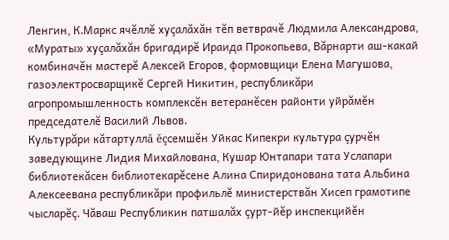Ленгин, К.Маркс ячĕллĕ хуçалăхăн тĕп ветврачĕ Людмила Александрова, «Мураты» хуçалăхăн бригадирĕ Ираида Прокопьева, Вăрнарти аш-какай комбиначĕн мастерĕ Алексей Егоров, формовщици Елена Магушова, газоэлектросварщикĕ Сергей Никитин, республикăри агропромышленность комплексĕн ветеранĕсен районти уйрăмĕн председателĕ Василий Львов.
Культурăри кăтартуллă ĕçсемшĕн Уйкас Кипекри культура çурчĕн заведующине Лидия Михайлована, Кушар Юнтапари тата Услапари библиотекăсен библиотекарĕсене Алина Спиридонована тата Альбина Алексеевана республикăри профильлĕ министерствăн Хисеп грамотипе чысларĕç. Чăваш Республикин патшалăх çурт-йĕр инспекцийĕн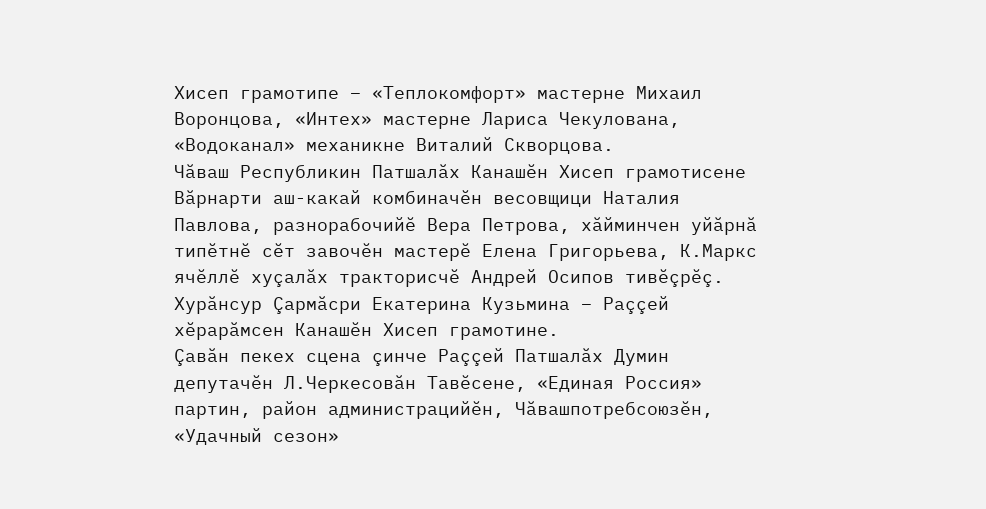Хисеп грамотипе – «Теплокомфорт» мастерне Михаил Воронцова, «Интех» мастерне Лариса Чекулована, «Водоканал» механикне Виталий Скворцова.
Чăваш Республикин Патшалăх Канашĕн Хисеп грамотисене Вăрнарти аш-какай комбиначĕн весовщици Наталия Павлова, разнорабочийĕ Вера Петрова, хăйминчен уйăрнă типĕтнĕ сĕт завочĕн мастерĕ Елена Григорьева, К.Маркс ячĕллĕ хуçалăх тракторисчĕ Андрей Осипов тивĕçрĕç. Хурăнсур Çармăсри Екатерина Кузьмина – Раççей хĕрарăмсен Канашĕн Хисеп грамотине.
Çавăн пекех сцена çинче Раççей Патшалăх Думин депутачĕн Л.Черкесовăн Тавĕсене, «Единая Россия» партин, район администрацийĕн, Чăвашпотребсоюзĕн, «Удачный сезон»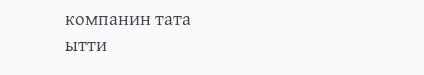компанин тата ытти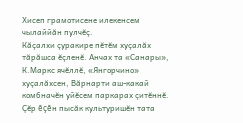Хисеп грамотисене илекенсем чылаййăн пулчĕç.
Кăçалхи çуракире пĕтĕм хуçалăх тăрăшса ĕçленĕ. Анчах та «Санары», К.Маркс ячĕллĕ, «Янгорчино» хуçалăхсен, Вăрнарти аш-какай комбначĕн уйĕсем паркарах çитĕннĕ. Çĕр ĕçĕн пысăк культуришĕн тата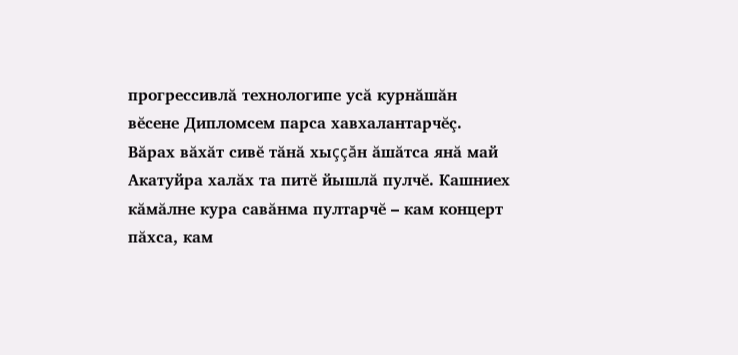прогрессивлă технологипе усă курнăшăн вĕсене Дипломсем парса хавхалантарчĕç.
Вăрах вăхăт сивĕ тăнă хыççăн ăшăтса янă май Акатуйра халăх та питĕ йышлă пулчĕ. Кашниех кăмăлне кура савăнма пултарчĕ – кам концерт пăхса, кам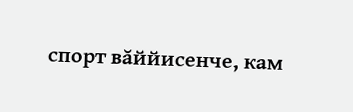спорт вăййисенче, кам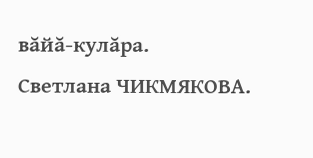вăйă-кулăра.
Светлана ЧИКМЯКОВА.